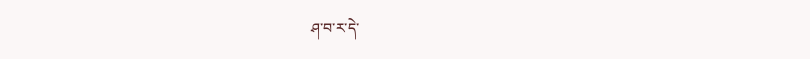ཤ་བ་ར་དེ་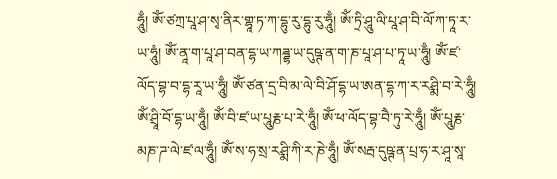ཧཱུྃ། ཨོཾ་ཙཀྲ་པཱ་ཤ་སྭ་ནིར་གྷཱ་ཏ་ཀ་དྷུ་རུ་དྷུ་རུ་ཧཱུྃ། ཨོཾ་ཏྲི་ཤཱུ་ལི་པཱ་ཤ་བི་ལོ་ཀ་ཏཱ་ར་ཡ་ཧཱུཾ། ཨོཾ་ནཱ་ག་པཱ་ཤ་བན་དྷ་ཡ་ཀཌྜྷ་ཡ་དུཥྚ་ན་ག་ཎ་པཱ་ཤ་པ་ཏཱ་ཡ་ཧཱུྃ། ཨོཾ་ཛ་ལོད་བྷ་བ་དྷ་རཱ་ཡ་ཧཱུྃ། ཨོཾ་ཙན་དྲ་བི་མ་ལེ་བི་ཤོ་དྷ་ཡ་ཨན་དྷ་ཀ་ར་རཤྨི་བ་རེ་ཧཱུྃ། ཨོཾ་ཤྲཱི་བོ་དྷ་ཡ་ཧཱུྃ། ཨོཾ་བི་ཛ་ཡ་པཱུརྞ་པ་རེ་ཧཱུྃ། ཨོཾ་ཕ་ལོད་བྷ་བཻ་ཏུ་རེ་ཧཱུྃ། ཨོཾ་པཱུརྞ་མཎ་ཌ་ལེ་ཛ་ལ་ཧཱུྃ། ཨོཾ་ས་ཧ་སྲ་རཤྨི་ཀི་ར་ཎེ་ཧཱུྃ། ཨོཾ་སརྦ་དུཥྚ་ན་པྲ་ཧ་ར་ཤཱ་སཱ་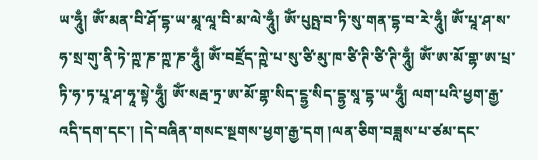ཡ་ཧཱུྃ། ཨོཾ་མན་བི་ཤོ་དྷ་ཡ་མཱ་ལཱ་བི་མ་ལེ་ཧཱུྃ། ཨོཾ་པུཥྤ་བ་ཏི་སུ་གན་དྷ་བ་རེ་ཧཱུྃ། ཨོཾ་པཱ་ཤ་ས་ཧ་སྲ་གུ་ནི་ཏེ་ཀྵ་ཎ་ཀྵ་ཎ་ཧཱུྃ། ཨོཾ་བཛྲོད་ཀྵེ་པ་སུ་ཙི་མུ་ཁ་ཙི་ཊི་ཙི་ཊི་ཧཱུྃ། ཨོཾ་ཨ་མོ་གྷ་ཨ་པྲ་ཏི་ཧ་ཏ་པཱ་ཤ་ཧཱ་སྟེ་ཧཱུྃ། ཨོཾ་སརྦ་ཏྲ་ཨ་མོ་གྷ་སིད་ངྷྱ་སིད་དྷྱ་སཱ་དྷ་ཡ་ཧཱུྃ། ལག་པའི་ཕྱག་རྒྱ་འདི་དག་དང་། །དེ་བཞིན་གསང་སྔགས་ཕྱག་རྒྱ་དག །ལན་ཅིག་བཟླས་པ་ཙམ་དང་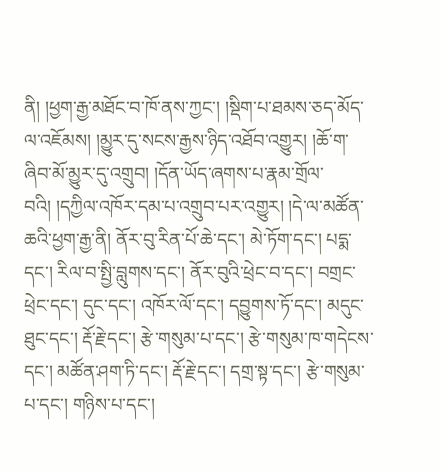ནི། །ཕྱག་རྒྱ་མཐོང་བ་ཁོ་ནས་ཀྱང་། །སྡིག་པ་ཐམས་ཅད་མོད་ལ་འཇོམས། །མྱུར་དུ་སངས་རྒྱས་ཉིད་འཐོབ་འགྱུར། །ཆོ་ག་ཞིབ་མོ་མྱུར་དུ་འགྲུབ། །དོན་ཡོད་ཞགས་པ་རྣམ་གྲོལ་བའི། །དཀྱིལ་འཁོར་དམ་པ་འགྲུབ་པར་འགྱུར། །དེ་ལ་མཚོན་ཆའི་ཕྱག་རྒྱ་ནི། ནོར་བུ་རིན་པོ་ཆེ་དང་། མེ་ཏོག་དང་། པདྨ་དང་། རིལ་བ་སྤྱི་བླུགས་དང་། ནོར་བུའི་ཕྲེང་བ་དང་། བགྲང་ཕྲེང་དང་། དུང་དང་། འཁོར་ལོ་དང་། དབྱུགས་ཏོ་དང་། མདུང་ཐུང་དང་། རྡོ་རྗེ་དང་། རྩེ་གསུམ་པ་དང་། རྩེ་གསུམ་ཁ་གདེངས་དང་། མཚོན་ཤག་ཏི་དང་། རྡོ་རྗེ་དང་། དགྲ་སྟ་དང་། རྩེ་གསུམ་པ་དང་། གཉིས་པ་དང་།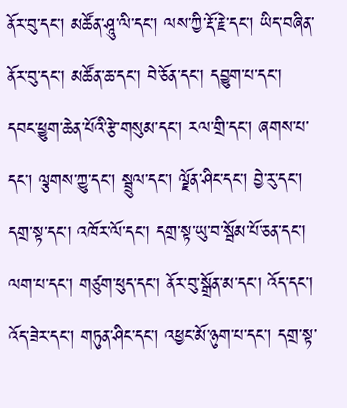ནོར་བུ་དང་། མཚོན་ཤཱུ་ལི་དང་། ལས་ཀྱི་རྡོ་རྗེ་དང་། ཡིད་བཞིན་ནོར་བུ་དང་། མཚོན་ཆ་དང་། བེ་ཅོན་དང་། དབྱུག་པ་དང་། དབང་ཕྱུག་ཆེན་པོའི་རྩེ་གསུམ་དང་། རལ་གྲི་དང་། ཞགས་པ་དང་། ལྕགས་ཀྱུ་དང་། སྦྲུལ་དང་། ལྗོན་ཤིང་དང་། བྱེ་རུ་དང་། དགྲ་སྟ་དང་། འཁོར་ལོ་དང་། དགྲ་སྟ་ཡུ་བ་སྦོམ་པོ་ཅན་དང་། ལག་པ་དང་། གཙུག་ཕུད་དང་། ནོར་བུ་སྒྲོན་མ་དང་། འོད་དང་། འོད་ཟེར་དང་། གཏུན་ཤིང་དང་། འཕྱང་མོ་ཉུག་པ་དང་། དགྲ་སྟ་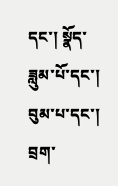དང་། སྣོད་ཟླུམ་པོ་དང་། བུམ་པ་དང་། བྲག་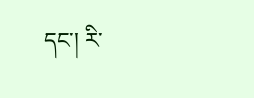དང་། རི་